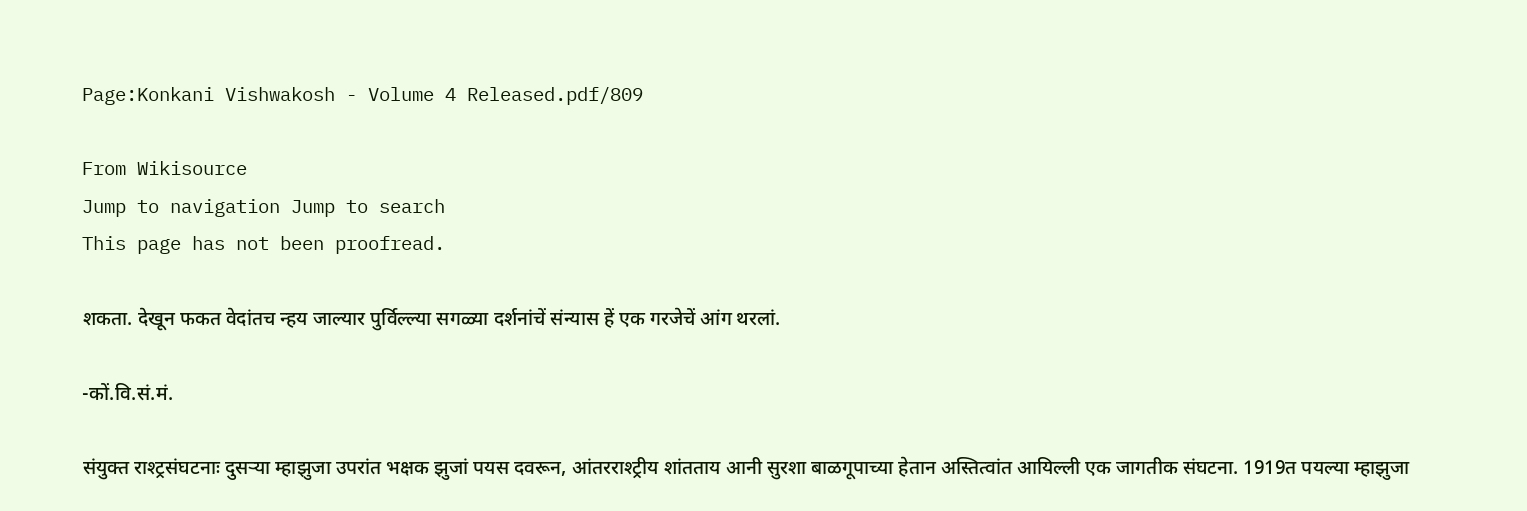Page:Konkani Vishwakosh - Volume 4 Released.pdf/809

From Wikisource
Jump to navigation Jump to search
This page has not been proofread.

शकता. देखून फकत वेदांतच न्हय जाल्यार पुर्विल्ल्या सगळ्या दर्शनांचें संन्यास हें एक गरजेचें आंग थरलां.

-कों.वि.सं.मं.

संयुक्त राश्ट्रसंघटनाः दुसऱ्या म्हाझुजा उपरांत भक्षक झुजां पयस दवरून, आंतरराश्ट्रीय शांतताय आनी सुरशा बाळगूपाच्या हेतान अस्तित्वांत आयिल्ली एक जागतीक संघटना. 1919त पयल्या म्हाझुजा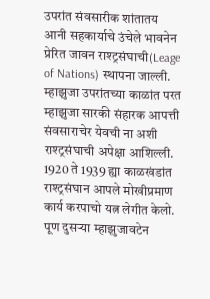उपरांत संवसारीक शांतातय आनी सहकार्याचे उंचेले भावनेन प्रेरित जावन राश्ट्रसंघाची(Leage of Nations) स्थापना जाल्ली. म्हाझुजा उपरांतच्या काळांत परत म्हाझुजा सारकी संहारक आपत्ती संवसाराचेर येवची ना अशी राश्ट्रसंघाची अपेक्षा आशिल्ली. 1920 ते 1939 ह्या काळखंडांत राश्ट्रसंघान आपले मोखीप्रमाण कार्य करपाचो यत्न लेगीत केलो. पूण दुसऱ्या म्हाझुजावटेन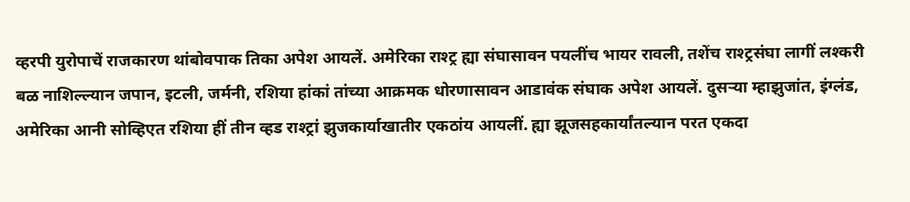व्हरपी युरोपाचें राजकारण थांबोवपाक तिका अपेश आयलें. अमेरिका राश्ट्र ह्या संघासावन पयलींच भायर रावली, तशेंच राश्ट्रसंघा लागीं लश्करी बळ नाशिल्ल्यान जपान, इटली, जर्मनी, रशिया हांकां तांच्या आक्रमक धोरणासावन आडावंक संघाक अपेश आयलें. दुसऱ्या म्हाझुजांत, इंग्लंड, अमेरिका आनी सोव्हिएत रशिया हीं तीन व्हड राश्ट्रां झुजकार्याखातीर एकठांय आयलीं. ह्या झूजसहकार्यांतल्यान परत एकदा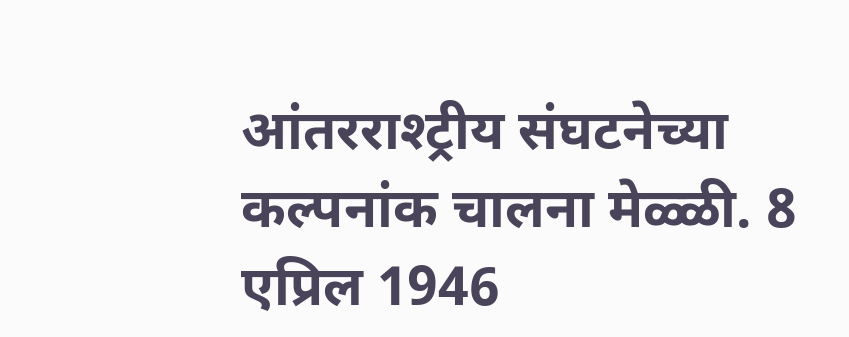आंतरराश्ट्रीय संघटनेच्या कल्पनांक चालना मेळ्ळी. 8 एप्रिल 1946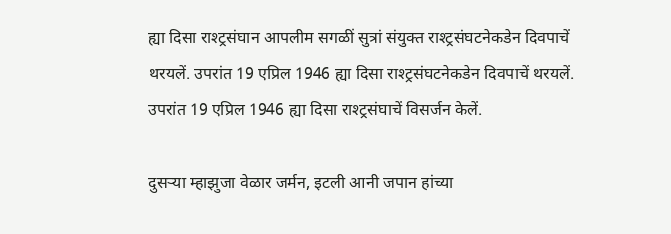ह्या दिसा राश्ट्रसंघान आपलीम सगळीं सुत्रां संयुक्त राश्ट्रसंघटनेकडेन दिवपाचें थरयलें. उपरांत 19 एप्रिल 1946 ह्या दिसा राश्ट्रसंघटनेकडेन दिवपाचें थरयलें. उपरांत 19 एप्रिल 1946 ह्या दिसा राश्ट्रसंघाचें विसर्जन केलें.

दुसऱ्या म्हाझुजा वेळार जर्मन, इटली आनी जपान हांच्या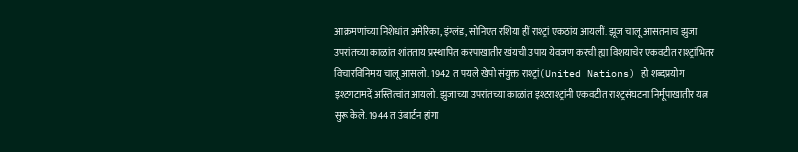आक्रमणांच्या निशेधांत अमेरिका, इंग्लंड, सोनिएत रशिया हीं राश्ट्रां एकठांय आयलीं. झूज चालू आसतनाच झुजा उपरांतच्या काळांत शांतताय प्रस्थापित करपाखातीर खंयची उपाय येवजण करची ह्या विशयाचेर एकवटीत राश्ट्रांभितर विचारविनिमय चालू आसलो. 1942 त पयले खेपो संयुक्त राश्ट्रां(United Nations) हो शब्दप्रयोग इश्टगटामदें अस्तित्वांत आयलो. झुजाच्या उपरांतच्या काळांत इश्टराश्ट्रांनी एकवटीत राश्ट्रसंघटना निर्मूपाखातीर यत्न सुरू केले. 1944 त उंबार्टन हांगा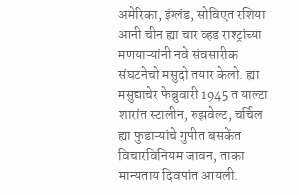अमेरिका, इंग्लंड, सोविएत रशिया आनी चीन ह्या चार व्हड राश्ट्रांच्या मणयाऱ्यांनी नवे संवसारीक संघटनेचो मसुदो तयार केलो. ह्या मसुद्याचेर फेब्रुवारी 1945 त याल्टा शारांत स्टालीन, रुझवेल्ट, चर्चिल ह्या फुडाऱ्यांचे गुपीत बसकेंत विचारविनियम जावन, ताका मान्यताय दिवपांत आयली.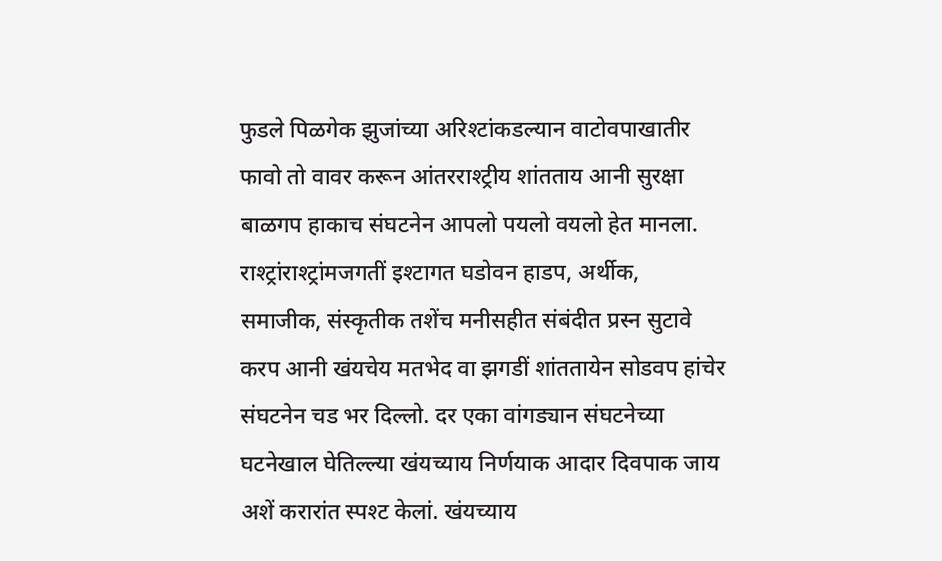फुडले पिळगेक झुजांच्या अरिश्टांकडल्यान वाटोवपाखातीर फावो तो वावर करून आंतरराश्ट्रीय शांतताय आनी सुरक्षा बाळगप हाकाच संघटनेन आपलो पयलो वयलो हेत मानला. राश्ट्रांराश्ट्रांमजगतीं इश्टागत घडोवन हाडप, अर्थीक, समाजीक, संस्कृतीक तशेंच मनीसहीत संबंदीत प्रस्न सुटावे करप आनी खंयचेय मतभेद वा झगडीं शांततायेन सोडवप हांचेर संघटनेन चड भर दिल्लो. दर एका वांगड्यान संघटनेच्या घटनेखाल घेतिल्ल्या खंयच्याय निर्णयाक आदार दिवपाक जाय अशें करारांत स्पश्ट केलां. खंयच्याय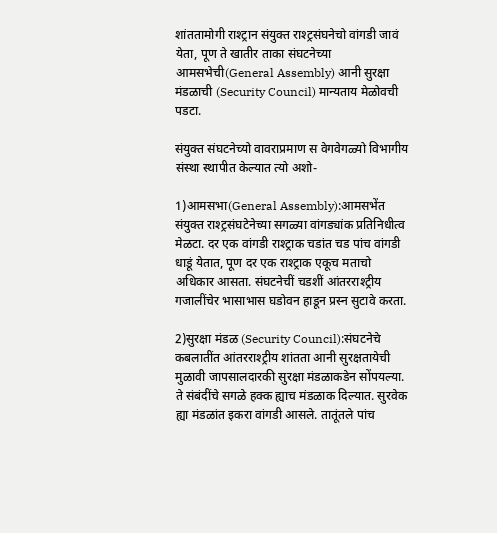शांततामोगी राश्ट्रान संयुक्त राश्ट्रसंघनेचो वांगडी जावं येता, पूण ते खातीर ताका संघटनेच्या आमसभेची(General Assembly) आनी सुरक्षा मंडळाची (Security Council) मान्यताय मेळोवची पडटा.

संयुक्त संघटनेच्यो वावराप्रमाण स वेगवेगळ्यो विभागीय संस्था स्थापीत केल्यात त्यो अशो-

1)आमसभा(General Assembly):आमसभेंत संयुक्त राश्ट्रसंघटेनेच्या सगळ्या वांगड्यांक प्रतिनिधीत्व मेळटा. दर एक वांगडी राश्ट्राक चडांत चड पांच वांगडी धाडूं येतात, पूण दर एक राश्ट्राक एकूच मताचो अधिकार आसता. संघटनेचीं चडशीं आंतरराश्ट्रीय गजालींचेर भासाभास घडोवन हाडून प्रस्न सुटावे करता.

2)सुरक्षा मंडळ (Security Council):संघटनेचे कबलातींत आंतरराश्ट्रीय शांतता आनी सुरक्षतायेची मुळावी जापसालदारकी सुरक्षा मंडळाकडेन सोंपयल्या. ते संबंदींचे सगळे हक्क ह्याच मंडळाक दिल्यात. सुरवेक ह्या मंडळांत इकरा वांगडी आसले. तातूंतले पांच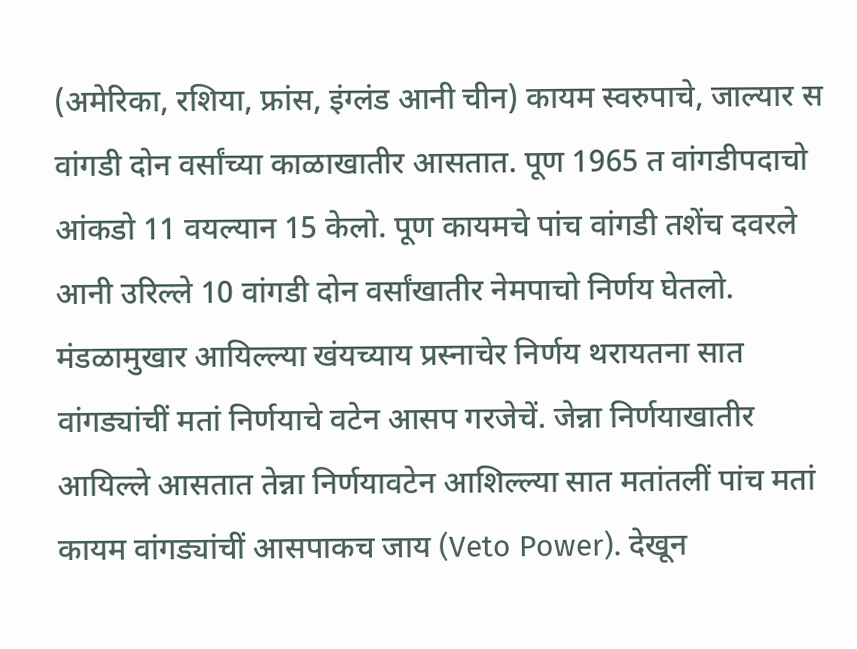(अमेरिका, रशिया, फ्रांस, इंग्लंड आनी चीन) कायम स्वरुपाचे, जाल्यार स वांगडी दोन वर्सांच्या काळाखातीर आसतात. पूण 1965 त वांगडीपदाचो आंकडो 11 वयल्यान 15 केलो. पूण कायमचे पांच वांगडी तशेंच दवरले आनी उरिल्ले 10 वांगडी दोन वर्सांखातीर नेमपाचो निर्णय घेतलो. मंडळामुखार आयिल्ल्या खंयच्याय प्रस्नाचेर निर्णय थरायतना सात वांगड्यांचीं मतां निर्णयाचे वटेन आसप गरजेचें. जेन्ना निर्णयाखातीर आयिल्ले आसतात तेन्ना निर्णयावटेन आशिल्ल्या सात मतांतलीं पांच मतां कायम वांगड्यांचीं आसपाकच जाय (Veto Power). देखून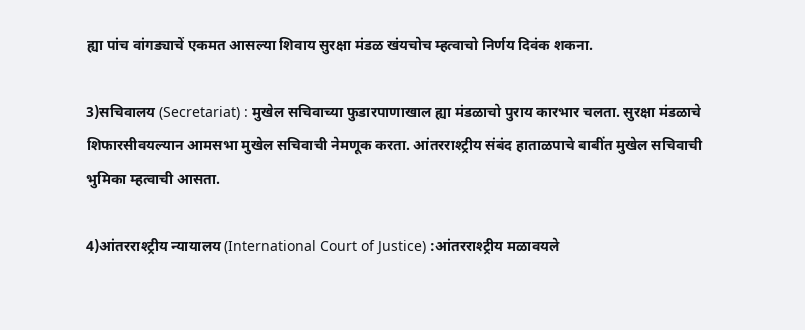ह्या पांच वांगड्याचें एकमत आसल्या शिवाय सुरक्षा मंडळ खंयचोच म्हत्वाचो निर्णय दिवंक शकना.

3)सचिवालय (Secretariat) : मुखेल सचिवाच्या फुडारपाणाखाल ह्या मंडळाचो पुराय कारभार चलता. सुरक्षा मंडळाचे शिफारसीवयल्यान आमसभा मुखेल सचिवाची नेमणूक करता. आंतरराश्ट्रीय संबंद हाताळपाचे बाबींत मुखेल सचिवाची भुमिका म्हत्वाची आसता.

4)आंतरराश्ट्रीय न्यायालय (International Court of Justice) :आंतरराश्ट्रीय मळावयले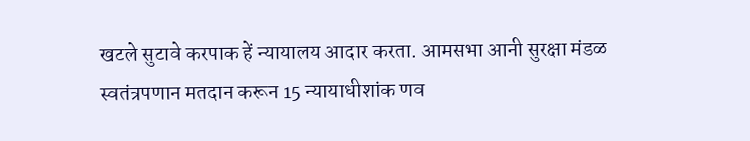खटले सुटावे करपाक हें न्यायालय आदार करता. आमसभा आनी सुरक्षा मंडळ स्वतंत्रपणान मतदान करून 15 न्यायाधीशांक णव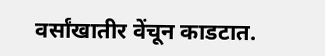वर्सांखातीर वेंचून काडटात.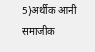5)अर्थीक आनी समाजीक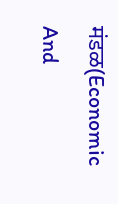मंडळ(Economic And